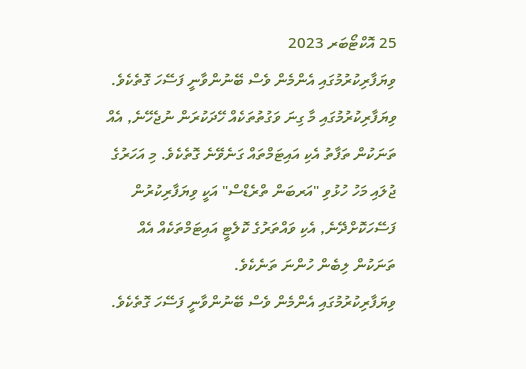25 އޮކްޓޯބަރ 2023
ވިޔަފާރިކުރުމުގައި އެންމެން ވެސް ބޭނުންވާނީ ފަސޭހަ ގޮތެކެވެ. ވިޔަފާރިކުރުމުގައި މާ ގިނަ ވަގުތުތަކެއް ހޭދަކުރަން ނުޖެހޭނެ, އެއް ތަނަކުން ތަފާތު އެކި އައިޓަމްތައް ގަނެވޭނެ ގޮތެކެވެ. މި އަހަރުގެ ޖުލައި މަހު ހުޅުވި "އަރބަން ތްރެޑްސް" އަކީ ވިޔަފާރިކުރުން ފަސޭހަކޮށްދޭނެ, އެކި ވައްތަރުގެ ކޮލެޓީ އައިޓަމްތަކެއް އެއް ތަނަކުން ލިބެން ހުންނަ ތަނެކެވެ.
ވިޔަފާރިކުރުމުގައި އެންމެން ވެސް ބޭނުންވާނީ ފަސޭހަ ގޮތެކެވެ.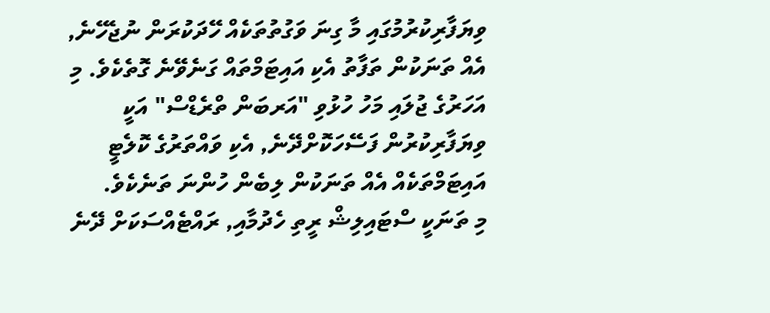ވިޔަފާރިކުރުމުގައި މާ ގިނަ ވަގުތުތަކެއް ހޭދަކުރަން ނުޖެހޭނެ, އެއް ތަނަކުން ތަފާތު އެކި އައިޓަމްތައް ގަނެވޭނެ ގޮތެކެވެ. މި އަހަރުގެ ޖުލައި މަހު ހުޅުވި "އަރބަން ތްރެޑްސް" އަކީ ވިޔަފާރިކުރުން ފަސޭހަކޮށްދޭނެ, އެކި ވައްތަރުގެ ކޮލެޓީ އައިޓަމްތަކެއް އެއް ތަނަކުން ލިބެން ހުންނަ ތަނެކެވެ.
މި ތަނަކީ ސްޓައިލިޝް ރީތި ހެދުމާއި, ރައްޓެއްސަކަށް ދޭނެ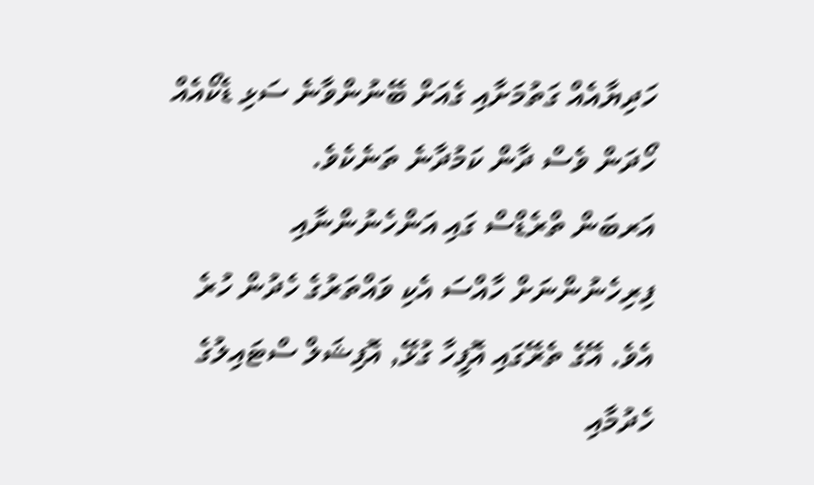ހަދިޔާއެއް ގަތުމަށާއި ގެއަށް ބޭނުންވާނެ ސަޅި ޑެކޯއެއް ހޯދަން ވެސް ދާން ކަމުދާނެ ތަނެކެވެ.
އަރބަން ތްރެޑްސް ގައި އަންހެނުންނާއި ފިރިހެނުންނަށް ހާއްސަ އެކި ވައްތަރުގެ ހެދުން ހުރެ އެވެ. އޭގެ ތެރޭގައި އޮފީހާ ގުޅޭ, އޮފިޝަލް ސްޓައިލުގެ ހެދުމާއި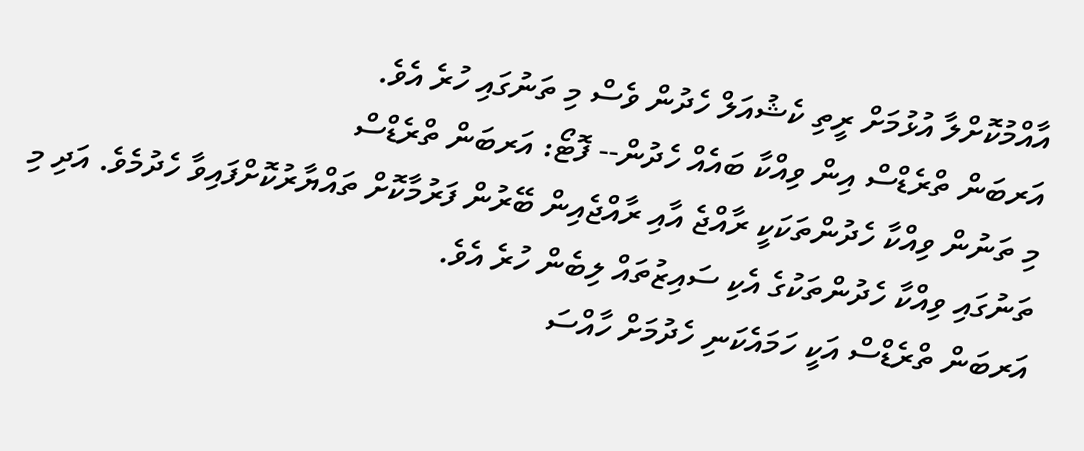އާއްމުކޮށްލާ އުޅުމަށް ރީތި ކެޝުއަލް ހެދުން ވެސް މި ތަނުގައި ހުރެ އެވެ.
އަރބަން ތްރެޑްސް އިން ވިއްކާ ބައެއް ހެދުން-- ފޮޓޯ: އަރބަން ތްރެޑްސް
މި ތަނުން ވިއްކާ ހެދުންތަކަކީ ރާއްޖެ އާއި ރާއްޖެއިން ބޭރުން ފަރުމާކޮށް ތައްޔާރުކޮށްފައިވާ ހެދުމެވެ. އަދި މި ތަނުގައި ވިއްކާ ހެދުންތަކުގެ އެކި ސައިޒުތައް ލިބެން ހުރެ އެވެ.
އަރބަން ތްރެޑްސް އަކީ ހަމައެކަނި ހެދުމަށް ހާއްސަ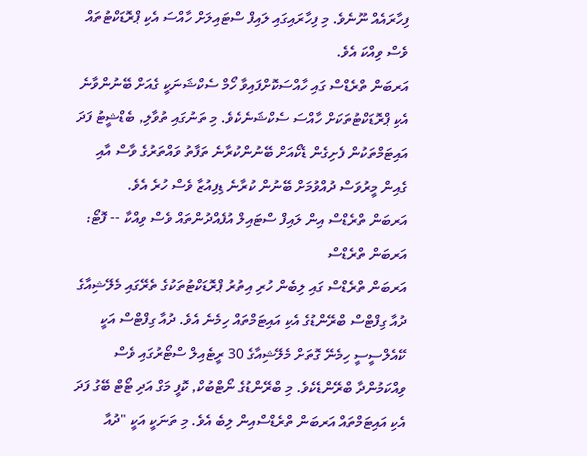ފިހާރައެއް ނޫނެވެ. މި ފިހާރައިގައި ލައިފް ސްޓައިލަށް ހާއްސަ އެކި ޕްރޮޑަކްޓުތައް ވެސް ވިއްކަ އެވެ.
އަރބަން ތްރެޑްސް ގައި ހާއްސަކޮށްފައިވާ ހޯމް ސެކްޝަނަކީ ގެއަށް ބޭނުންވާނެ އެކި ޕްރޮޑަކްޓުތަކަށް ހާއްސަ ސެކްޝަނެކެވެ. މި ތަނުގައި ތުވާލި, ބެޑްޝީޓު ފަދަ އައިޓަމްތަކުން ފެށިގެން ޑެކޯއަށް ބޭނުންކުރާނެ ތަފާތު ވައްތަރުގެ ވާސް އާއި ގެއިން މީރުވަސް ދުއްވުމަށް ބޭނުން ކުރާނެ ޑިފިއުޒާ ވެސް ހުރެ އެވެ.
އަރބަން ތްރެޑްސް އިން ލައިފް ސްޓައިލް އުފެއްދުންތައް ވެސް ވިއްކާ -- ފޮޓޯ: އަރބަން ތްރެޑްސް
އަރބަން ތްރެޑްސް ގައި ލިބެން ހުރި އިތުރު ޕްރޮޑަކްޓުތަކުގެ ތެރޭގައި މެލޭޝިއާގެ ދުއާ ގިފްޓްސް ބްރޭންޑުގެ އެކި އައިޓަމްތައް ހިމެނެ އެވެ. ދުއާ ގިފްޓްސް އަކީ ކޭއެލްސީސީ ހިމެނޭ ގޮތަށް މެލޭޝިއާގެ 30 ރީޓެއިލް ސްޓޯރުގައި ވެސް ވިއްކަމުންދާ ބްރޭންޑެކެވެ. މި ބްރޭންޑުގެ ނޯޓްބުކް, ކޮފީ މަގް އަދި ޓޯޓް ބޭގު ފަދަ އެކި އައިޓަމްތައް އަރބަން ތްރެޑްސްއިން ލިބެ އެވެ. މި ތަނަކީ އަކީ "ދުއާ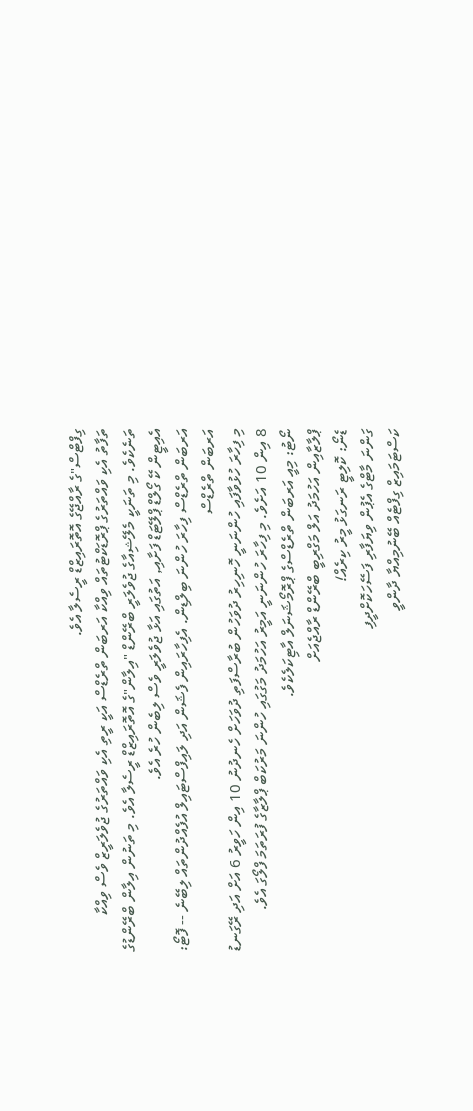ގިފްޓްސް"ގެ ރާއްޖޭގެ އޮތޮރައިޒްޑް ރީސެލާ އެވެ.
ތަފާތު އެކި ވައްތަރުގެ ޕްރޮޑަކްޓުތައް ވިއްކާ އަރބަން ތްރެޑްސް އަކީ ރީތި އެކި ވައްތަރުގެ ޖުވެލަރީޒް ވެސް ވިއްކާ ތަނެކެވެ. މި ތަނަކީ މެލޭޝިއާގެ ޖުވެލަރީ ބްރޭންޑް "އިލާން"ގެ އޮތޮރައިޒްޑް ރީސެލާ އެވެ. މި ތަނުން އިލާން ބްރޭންޑުގެ އެއިޓީން ކޭ ގޯލްޑް ޕްލޭޓަޑް ފަށާއި, އަތުގައި އަޅާ ޖުވެލަރީ ވެސް ލިބެން ހުރެ އެވެ.
އަރބަން ތްރެޑްސް ފިހާރަ ހުންނަ ބިލްޑިން. އެފިހާރައިން ފެޝަން އަދި ލައިފްސްޓައިލް އުފެއްދުންތައް ލިބޭނެ -- ފޮޓޯ: އަރބަން ތްރެޑްސް
މި ފިހާރަ ހުޅުވާފައި ހުންނަނީ ހޮނިހިރު ދުވަހުން ބުރާސްފަތި ދުވަހަށް ހެނދުނު 10 އިން ހަވީރު 6 އަށް އަދި ރޭގަނޑު 8 އިން 10 އަށެވެ. މި ފިހާރަ ހުންނަނީ އަމީރު އަހުމަދު މަގުގައި ހުންނަ މަރުކަބް ޕްލާޒާގެ ފުރަތަމަ ފްލޯގަ އެވެ.
ނޯޓު: މިއީ އަރބަން ތްރެޑްސްގެ ޕްރޮމޯޝަނަލް އާޓިކަލެކެވެ.
ޕްލާޒާއިން އަހުމަދު އަލް މަގްރިބީ ބްރޭންޑް ރާއްޖެއަށް
ޑެނޯ: ކޮލިޓީ ރަނގަޅު މީރު ކިރެއް!
ގަންނަ މާޓްގެ އެޕުން ވިޔަފާރި ފަސޭހަކޮށްދީފި
ކަސްޓަމައިޒް ގިފްޓެއް ބޭނުމިއްޔާ ދާންވީ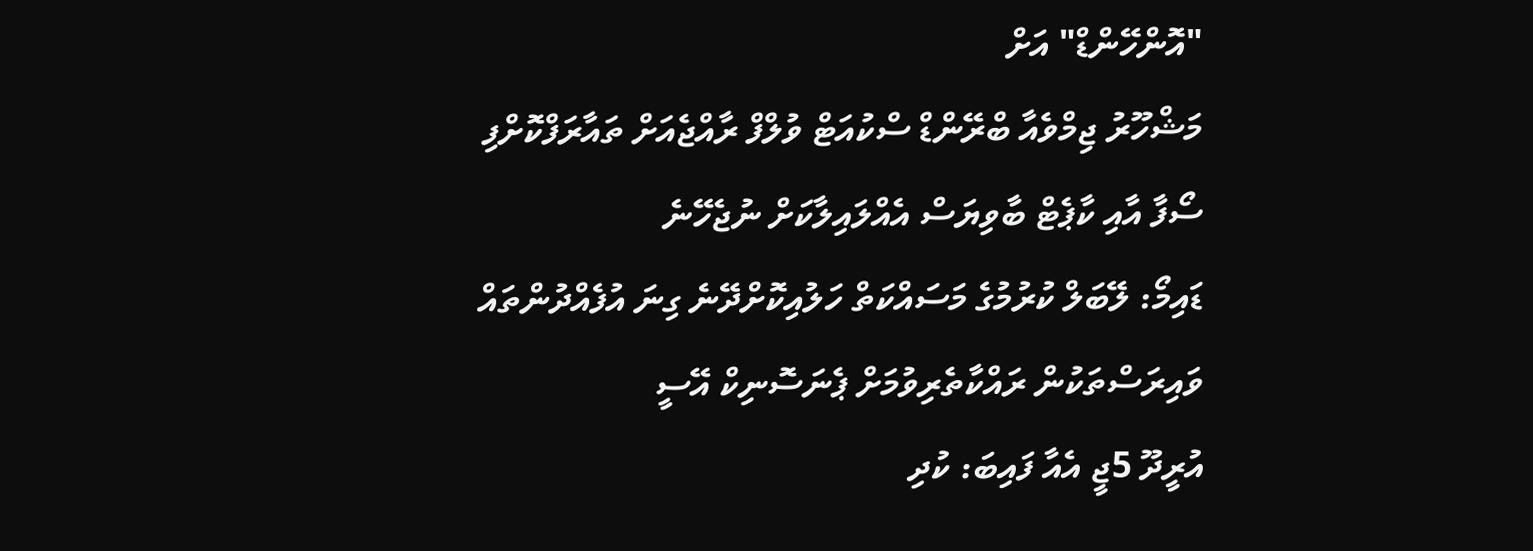"އޮންހޭންޑް" އަށް
މަޝްހޫރު ޖިމްވެއާ ބްރޭންޑް ސްކުއަޓް ވުލްފް ރާއްޖެއަށް ތައާރަފްކޮށްފި
ސޯފާ އާއި ކާޕެޓް ބާވިޔަސް އެއްލައިލާކަށް ނުޖެހޭނެ
ޑައިމޯ: ލޭބަލް ކުރުމުގެ މަސައްކަތް ހަލުއިކޮށްދޭނެ ގިނަ އުފެއްދުންތައް
ވައިރަސްތަކުން ރައްކާތެރިވުމަށް ޕެނަސޮނިކް އޭސީ
އުރީދޫ 5ޖީ އެއާ ފައިބަ: ކުދި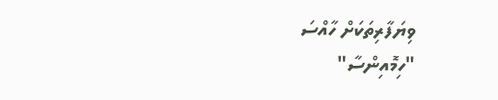ވިޔަފާރިތަކަށް ހާއްސަ
"ހިމޮއިންސާ"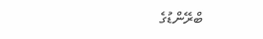ބްރޭންޑުގެ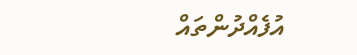އުފެއްދުންތައް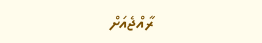ރާއްޖެއަށް